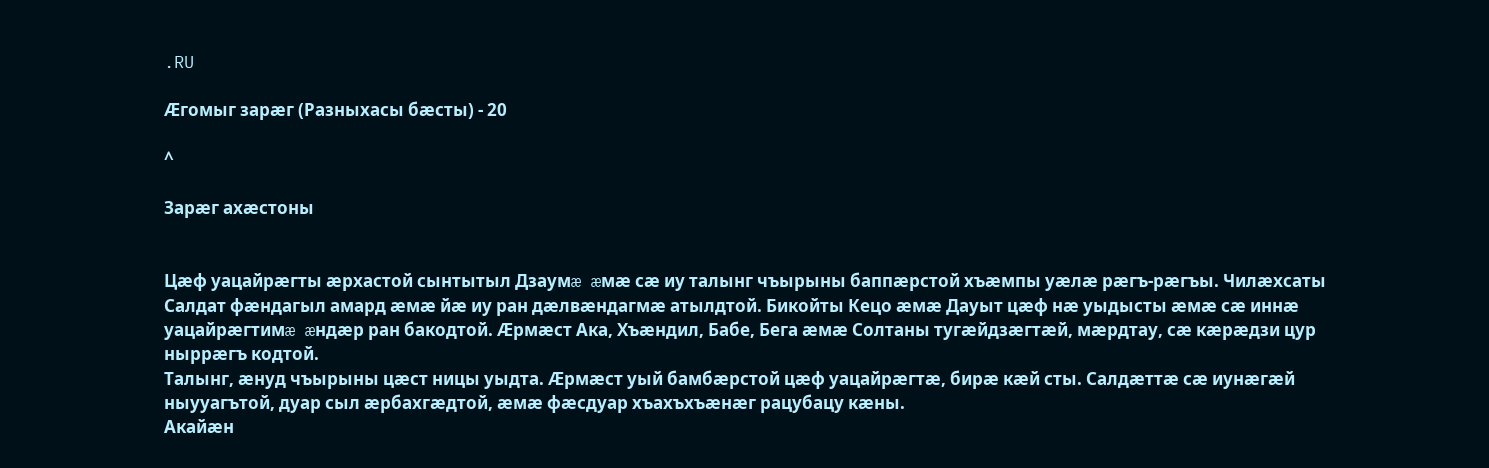.RU

Æгомыг зарæг (Разныхасы бæсты) - 20

^

Зарæг ахæстоны


Цæф уацайрæгты æрхастой сынтытыл Дзаумæ æмæ сæ иу талынг чъырыны баппæрстой хъæмпы уæлæ рæгъ-рæгъы. Чилæхсаты Салдат фæндагыл амард æмæ йæ иу ран дæлвæндагмæ атылдтой. Бикойты Кецо æмæ Дауыт цæф нæ уыдысты æмæ сæ иннæ уацайрæгтимæ æндæр ран бакодтой. Æрмæст Ака, Хъæндил, Бабе, Бега æмæ Солтаны тугæйдзæгтæй, мæрдтау, сæ кæрæдзи цур ныррæгъ кодтой.
Талынг, æнуд чъырыны цæст ницы уыдта. Æрмæст уый бамбæрстой цæф уацайрæгтæ, бирæ кæй сты. Салдæттæ сæ иунæгæй ныууагътой, дуар сыл æрбахгæдтой, æмæ фæсдуар хъахъхъæнæг рацубацу кæны.
Акайæн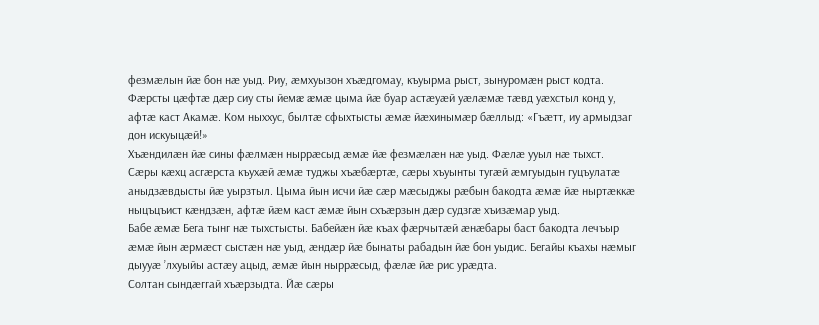фезмæлын йæ бон нæ уыд. Риу, æмхуызон хъæдгомау, къуырма рыст, зынуромæн рыст кодта. Фæрсты цæфтæ дæр сиу сты йемæ æмæ цыма йæ буар астæуæй уæлæмæ тæвд уæхстыл конд у, афтæ каст Акамæ. Ком ныххус, былтæ сфыхтысты æмæ йæхинымæр бæллыд: «Гъæтт, иу армыдзаг дон искуыцæй!»
Хъæндилæн йæ сины фæлмæн ныррæсыд æмæ йæ фезмæлæн нæ уыд. Фæлæ ууыл нæ тыхст. Сæры кæхц асгæрста къухæй æмæ туджы хъæбæртæ, сæры хъуынты тугæй æмгуыдын гуцъулатæ аныдзæвдысты йæ уырзтыл. Цыма йын исчи йæ сæр мæсыджы рæбын бакодта æмæ йæ ныртæккæ ныцъцъист кæндзæн, афтæ йæм каст æмæ йын схъæрзын дæр судзгæ хъизæмар уыд.
Бабе æмæ Бега тынг нæ тыхстысты. Бабейæн йæ къах фæрчытæй æнæбары баст бакодта лечъыр æмæ йын æрмæст сыстæн нæ уыд, æндæр йæ бынаты рабадын йæ бон уыдис. Бегайы къахы нæмыг дыууæ ’лхуыйы астæу ацыд, æмæ йын ныррæсыд, фæлæ йæ рис урæдта.
Солтан сындæггай хъæрзыдта. Йæ сæры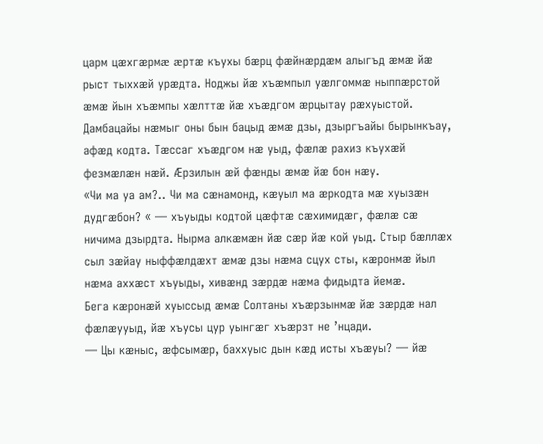царм цæхгæрмæ æртæ къухы бæрц фæйнæрдæм алыгъд æмæ йæ рыст тыххæй урæдта. Ноджы йæ хъæмпыл уæлгоммæ ныппæрстой æмæ йын хъæмпы хæлттæ йæ хъæдгом æрцытау рæхуыстой. Дамбацайы нæмыг оны бын бацыд æмæ дзы, дзыргъайы бырынкъау, афæд кодта. Тæссаг хъæдгом нæ уыд, фæлæ рахиз къухæй фезмæлæн нæй. Æрзилын æй фæнды æмæ йæ бон нæу.
«Чи ма уа ам?.. Чи ма сæнамонд, кæуыл ма æркодта мæ хуызæн дудгæбон? « — хъуыды кодтой цæфтæ сæхимидæг, фæлæ сæ ничима дзырдта. Нырма алкæмæн йæ сæр йæ кой уыд. Стыр бæллæх сыл зæйау ныффæлдæхт æмæ дзы нæма сцух сты, кæронмæ йыл нæма аххæст хъуыды, хивæнд зæрдæ нæма фидыдта йемæ.
Бега кæронæй хуыссыд æмæ Солтаны хъæрзынмæ йæ зæрдæ нал фæлæууыд, йæ хъусы цур уынгæг хъæрзт не ’нцади.
— Цы кæныс, æфсымæр, баххуыс дын кæд исты хъæуы? — йæ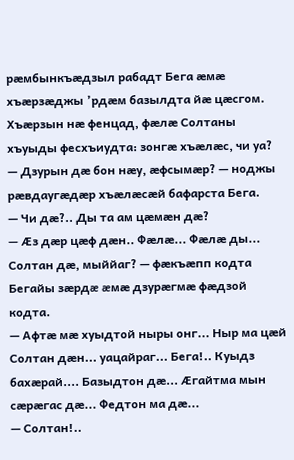рæмбынкъæдзыл рабадт Бега æмæ хъæрзæджы ’рдæм базылдта йæ цæсгом.
Хъæрзын нæ фенцад, фæлæ Солтаны хъуыды фесхъиудта: зонгæ хъæлæс, чи уа?
— Дзурын дæ бон нæу, æфсымæр? — ноджы рæвдаугæдæр хъæлæсæй бафарста Бега.
— Чи дæ?.. Ды та ам цæмæн дæ?
— Æз дæр цæф дæн.. Фæлæ... Фæлæ ды... Солтан дæ, мыййаг? — фæкъæпп кодта Бегайы зæрдæ æмæ дзурæгмæ фæдзой кодта.
— Афтæ мæ хуыдтой ныры онг... Ныр ма цæй Солтан дæн... уацайраг... Бега!.. Куыдз бахæрай.... Базыдтон дæ... Æгайтма мын сæрæгас дæ... Федтон ма дæ...
— Солтан!..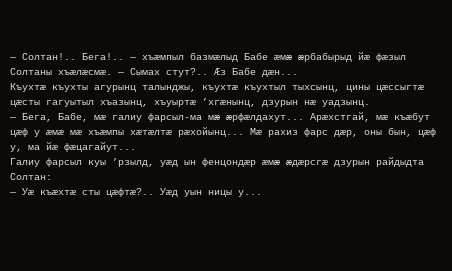— Солтан!.. Бега!.. — хъæмпыл базмæлыд Бабе æмæ æрбабырыд йæ фæзыл Солтаны хъæлæсмæ. — Сымах стут?.. Æз Бабе дæн...
Къухтæ къухты агурынц талынджы, къухтæ къухтыл тыхсынц, цины цæссыгтæ цæсты гагуытыл хъазынц, хъуыртæ ’хгæнынц, дзурын нæ уадзынц.
— Бега, Бабе, мæ галиу фарсыл-ма мæ æрфæлдахут... Арæхстгай, мæ къæбут цæф у æмæ мæ хъæмпы хæтæлтæ рæхойынц... Мæ рахиз фарс дæр, оны бын, цæф у, ма йæ фæцагайут...
Галиу фарсыл куы ’рзылд, уæд ын фенцондæр æмæ æдæрсгæ дзурын райдыдта Солтан:
— Уæ къæхтæ сты цæфтæ?.. Уæд уын ницы у...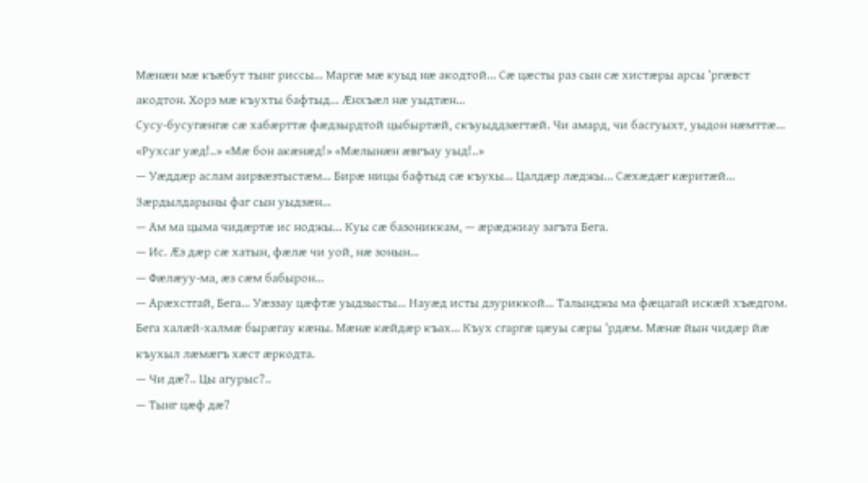Мæнæн мæ къæбут тынг риссы... Маргæ мæ куыд нæ акодтой... Сæ цæсты раз сын сæ хистæры арсы ’ргæвст акодтон. Хорз мæ къухты бафтыд... Æнхъæл нæ уыдтæн...
Сусу-бусугæнгæ сæ хабæрттæ фæдзырдтой цыбыртæй, скъуыддзæгтæй. Чи амард, чи басгуыхт, уыдон нæмттæ... «Рухсаг уæд!..» «Мæ бон акæнæд!» «Мæлынæн æвгъау уыд!..»
— Уæддæр аслам аирвæзтыстæм... Бирæ ницы бафтыд сæ къухы... Цалдæр лæджы... Сæхæдæг кæритæй... Зæрдылдарыны фаг сын уыдзæн...
— Ам ма цыма чидæртæ ис ноджы... Куы сæ базониккам, — æрæджиау загъта Бега.
— Ис. Æз дæр сæ хатын, фæлæ чи уой, нæ зонын...
— Фæлæуу-ма, æз сæм бабырон...
— Арæхстгай, Бега... Уæззау цæфтæ уыдзысты... Науæд исты дзуриккой... Талынджы ма фæцагай искæй хъæдгом.
Бега халæй-халмæ бырæгау кæны. Мæнæ кæйдæр къах... Къух сгаргæ цæуы сæры ’рдæм. Мæнæ йын чидæр йæ къухыл лæмæгъ хæст æркодта.
— Чи дæ?.. Цы агурыс?..
— Тынг цæф дæ?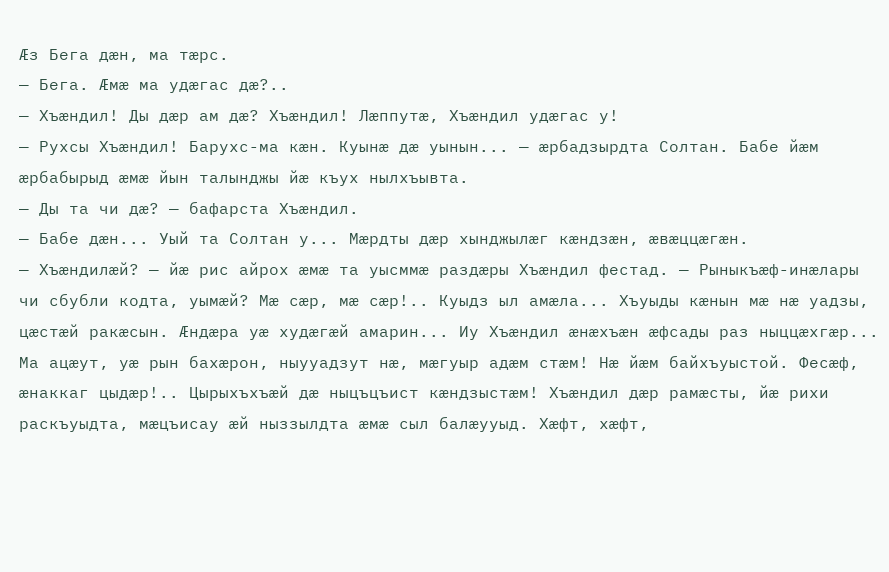Æз Бега дæн, ма тæрс.
— Бега. Æмæ ма удæгас дæ?..
— Хъæндил! Ды дæр ам дæ? Хъæндил! Лæппутæ, Хъæндил удæгас у!
— Рухсы Хъæндил! Барухс-ма кæн. Куынæ дæ уынын... — æрбадзырдта Солтан. Бабе йæм æрбабырыд æмæ йын талынджы йæ къух нылхъывта.
— Ды та чи дæ? — бафарста Хъæндил.
— Бабе дæн... Уый та Солтан у... Мæрдты дæр хынджылæг кæндзæн, æвæццæгæн.
— Хъæндилæй? — йæ рис айрох æмæ та уысммæ раздæры Хъæндил фестад. — Рыныкъæф-инæлары чи сбубли кодта, уымæй? Мæ сæр, мæ сæр!.. Куыдз ыл амæла... Хъуыды кæнын мæ нæ уадзы, цæстæй ракæсын. Æндæра уæ худæгæй амарин... Иу Хъæндил æнæхъæн æфсады раз ныццæхгæр... Ма ацæут, уæ рын бахæрон, ныууадзут нæ, мæгуыр адæм стæм! Нæ йæм байхъуыстой. Фесæф, æнаккаг цыдæр!.. Цырыхъхъæй дæ ныцъцъист кæндзыстæм! Хъæндил дæр рамæсты, йæ рихи раскъуыдта, мæцъисау æй ныззылдта æмæ сыл балæууыд. Хæфт, хæфт,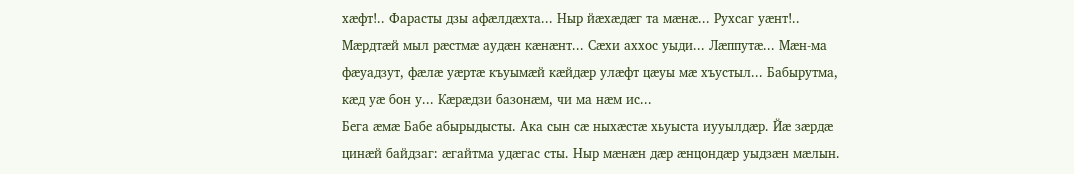хæфт!.. Фарасты дзы афæлдæхта... Ныр йæхæдæг та мæнæ... Рухсаг уæнт!.. Мæрдтæй мыл рæстмæ аудæн кæнæнт... Сæхи аххос уыди... Лæппутæ... Мæн-ма фæуадзут, фæлæ уæртæ къуымæй кæйдæр улæфт цæуы мæ хъустыл... Бабырутма, кæд уæ бон у... Кæрæдзи базонæм, чи ма нæм ис...
Бега æмæ Бабе абырыдысты. Ака сын сæ ныхæстæ хьуыста иууылдæр. Йæ зæрдæ цинæй байдзаг: æгайтма удæгас сты. Ныр мæнæн дæр æнцондæр уыдзæн мæлын.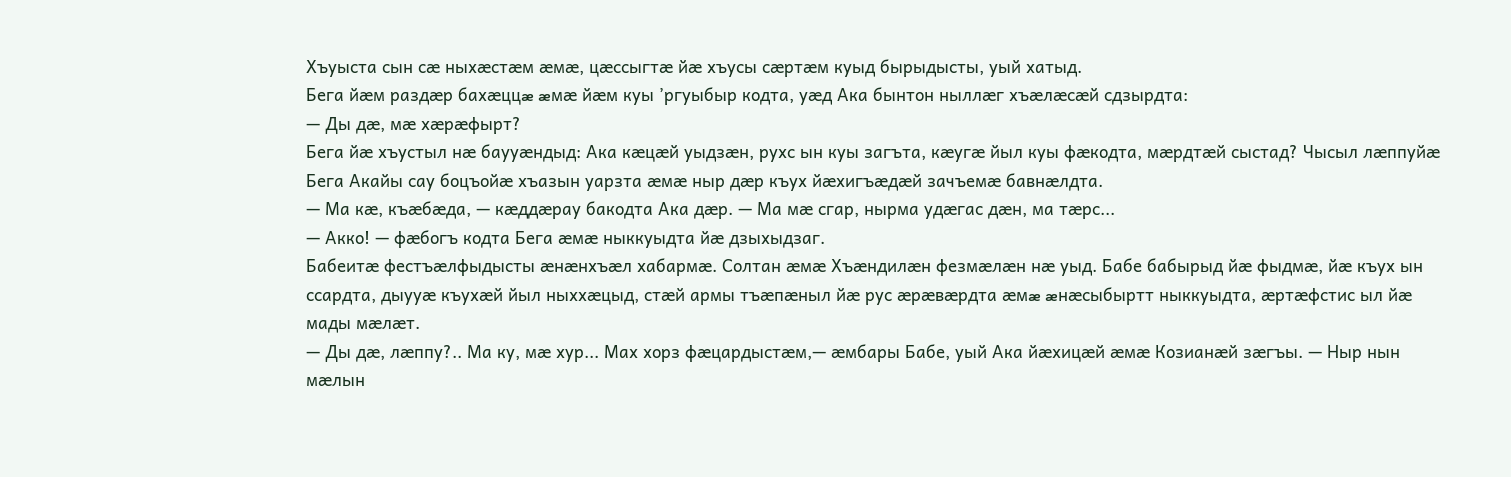Хъуыста сын сæ ныхæстæм æмæ, цæссыгтæ йæ хъусы сæртæм куыд бырыдысты, уый хатыд.
Бега йæм раздæр бахæццæ æмæ йæм куы ’ргуыбыр кодта, уæд Ака бынтон ныллæг хъæлæсæй сдзырдта:
— Ды дæ, мæ хæрæфырт?
Бега йæ хъустыл нæ баууæндыд: Ака кæцæй уыдзæн, рухс ын куы загъта, кæугæ йыл куы фæкодта, мæрдтæй сыстад? Чысыл лæппуйæ Бега Акайы сау боцъойæ хъазын уарзта æмæ ныр дæр къух йæхигъæдæй зачъемæ бавнæлдта.
— Ма кæ, къæбæда, — кæддæрау бакодта Ака дæр. — Ма мæ сгар, нырма удæгас дæн, ма тæрс...
— Акко! — фæбогъ кодта Бега æмæ ныккуыдта йæ дзыхыдзаг.
Бабеитæ фестъæлфыдысты æнæнхъæл хабармæ. Солтан æмæ Хъæндилæн фезмæлæн нæ уыд. Бабе бабырыд йæ фыдмæ, йæ къух ын ссардта, дыууæ къухæй йыл ныххæцыд, стæй армы тъæпæныл йæ рус æрæвæрдта æмæ æнæсыбыртт ныккуыдта, æртæфстис ыл йæ мады мæлæт.
— Ды дæ, лæппу?.. Ма ку, мæ хур... Мах хорз фæцардыстæм,— æмбары Бабе, уый Ака йæхицæй æмæ Козианæй зæгъы. — Ныр нын мæлын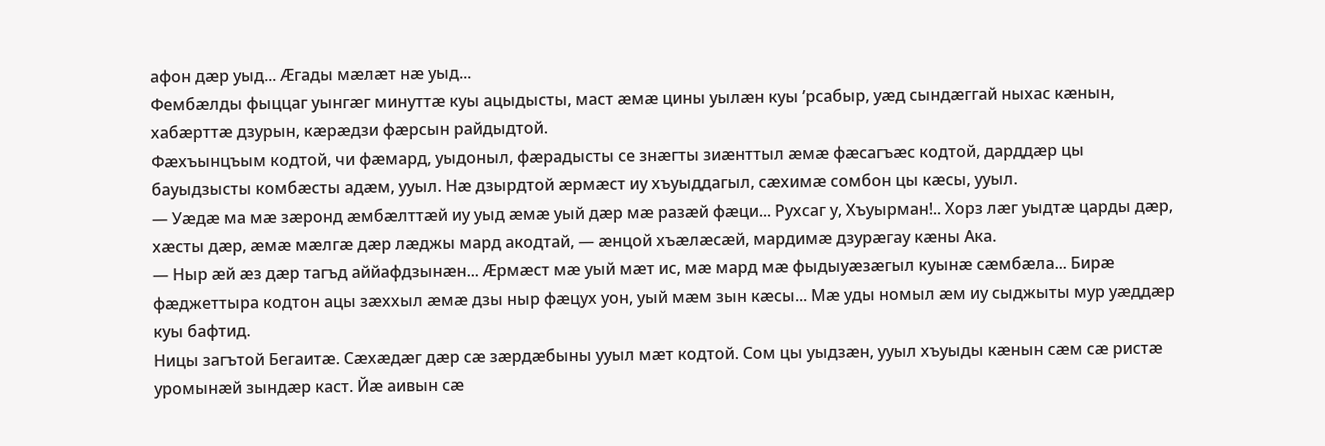афон дæр уыд... Æгады мæлæт нæ уыд...
Фембæлды фыццаг уынгæг минуттæ куы ацыдысты, маст æмæ цины уылæн куы ’рсабыр, уæд сындæггай ныхас кæнын, хабæрттæ дзурын, кæрæдзи фæрсын райдыдтой.
Фæхъынцъым кодтой, чи фæмард, уыдоныл, фæрадысты се знæгты зиæнттыл æмæ фæсагъæс кодтой, дарддæр цы бауыдзысты комбæсты адæм, ууыл. Нæ дзырдтой æрмæст иу хъуыддагыл, сæхимæ сомбон цы кæсы, ууыл.
— Уæдæ ма мæ зæронд æмбæлттæй иу уыд æмæ уый дæр мæ разæй фæци... Рухсаг у, Хъуырман!.. Хорз лæг уыдтæ царды дæр, хæсты дæр, æмæ мæлгæ дæр лæджы мард акодтай, — æнцой хъæлæсæй, мардимæ дзурæгау кæны Ака.
— Ныр æй æз дæр тагъд аййафдзынæн... Æрмæст мæ уый мæт ис, мæ мард мæ фыдыуæзæгыл куынæ сæмбæла... Бирæ фæджеттыра кодтон ацы зæххыл æмæ дзы ныр фæцух уон, уый мæм зын кæсы... Мæ уды номыл æм иу сыджыты мур уæддæр куы бафтид.
Ницы загътой Бегаитæ. Сæхæдæг дæр сæ зæрдæбыны ууыл мæт кодтой. Сом цы уыдзæн, ууыл хъуыды кæнын сæм сæ ристæ уромынæй зындæр каст. Йæ аивын сæ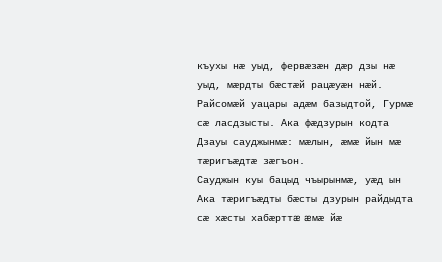къухы нæ уыд, фервæзæн дæр дзы нæ уыд, мæрдты бæстæй рацæуæн нæй.
Райсомæй уацары адæм базыдтой, Гурмæ сæ ласдзысты. Ака фæдзурын кодта Дзауы сауджынмæ: мæлын, æмæ йын мæ тæригъæдтæ зæгъон.
Сауджын куы бацыд чъырынмæ, уæд ын Ака тæригъæдты бæсты дзурын райдыдта сæ хæсты хабæрттæ æмæ йæ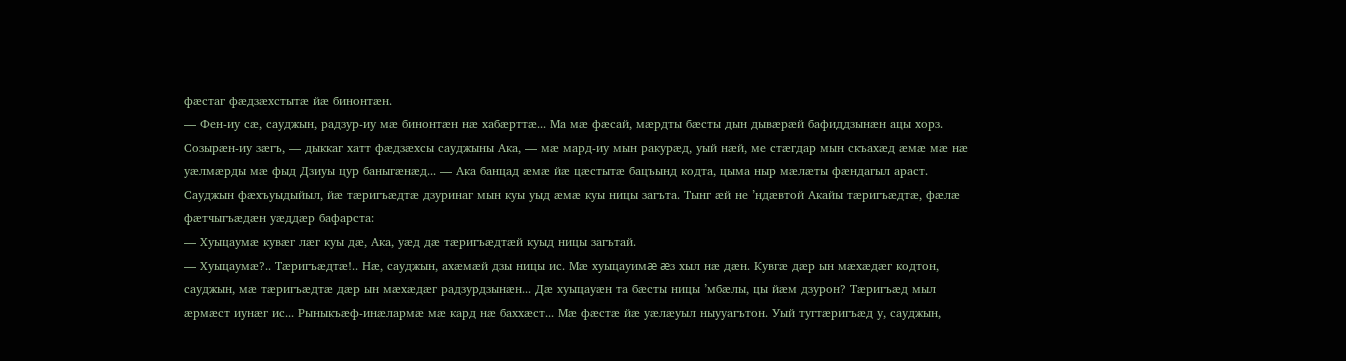фæстаг фæдзæхстытæ йæ бинонтæн.
— Фен-иу сæ, сауджын, радзур-иу мæ бинонтæн нæ хабæрттæ... Ма мæ фæсай, мæрдты бæсты дын дывæрæй бафиддзынæн ацы хорз. Созырæн-иу зæгъ, — дыккаг хатт фæдзæхсы сауджыны Ака, — мæ мард-иу мын ракурæд, уый нæй, ме стæгдар мын скъахæд æмæ мæ нæ уæлмæрды мæ фыд Дзиуы цур баныгæнæд... — Ака банцад æмæ йæ цæстытæ бацъынд кодта, цыма ныр мæлæты фæндагыл араст.
Сауджын фæхъуыдыйыл, йæ тæригъæдтæ дзуринаг мын куы уыд æмæ куы ницы загъта. Тынг æй не ’ндæвтой Акайы тæригъæдтæ, фæлæ фæтчыгъæдæн уæддæр бафарста:
— Хуыцаумæ кувæг лæг куы дæ, Ака, уæд дæ тæригъæдтæй куыд ницы загътай.
— Хуыцаумæ?.. Тæригъæдтæ!.. Нæ, сауджын, ахæмæй дзы ницы ис. Мæ хуыцауимæ æз хыл нæ дæн. Кувгæ дæр ын мæхæдæг кодтон, сауджын, мæ тæригъæдтæ дæр ын мæхæдæг радзурдзынæн... Дæ хуыцауæн та бæсты ницы ’мбæлы, цы йæм дзурон? Тæригъæд мыл æрмæст иунæг ис... Рыныкъæф-инæлармæ мæ кард нæ баххæст... Мæ фæстæ йæ уæлæуыл ныууагътон. Уый тугтæригъæд у, сауджын,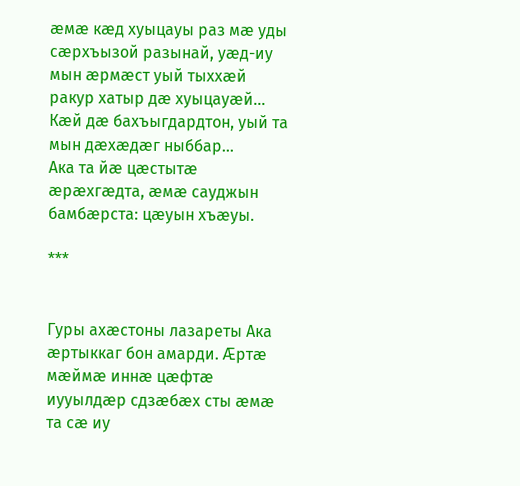æмæ кæд хуыцауы раз мæ уды сæрхъызой разынай, уæд-иу мын æрмæст уый тыххæй ракур хатыр дæ хуыцауæй... Кæй дæ бахъыгдардтон, уый та мын дæхæдæг ныббар...
Ака та йæ цæстытæ æрæхгæдта, æмæ сауджын бамбæрста: цæуын хъæуы.

***


Гуры ахæстоны лазареты Ака æртыккаг бон амарди. Æртæ мæймæ иннæ цæфтæ иууылдæр сдзæбæх сты æмæ та сæ иу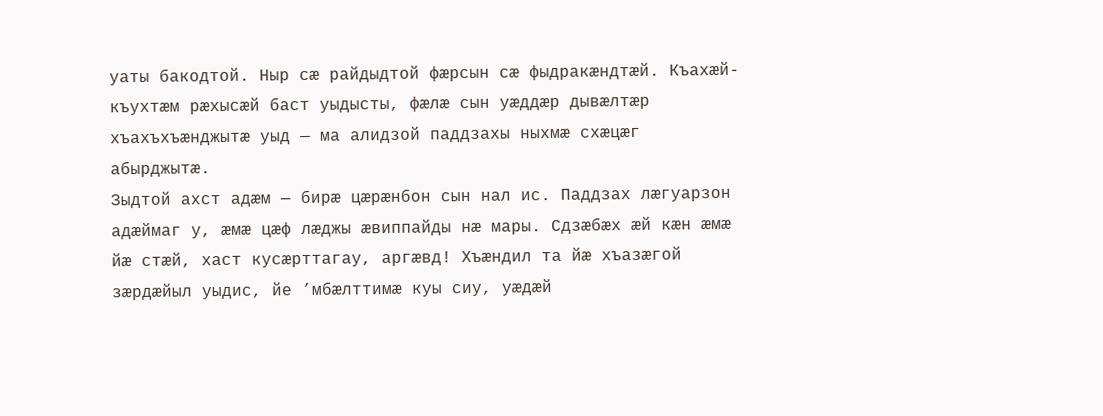уаты бакодтой. Ныр сæ райдыдтой фæрсын сæ фыдракæндтæй. Къахæй-къухтæм рæхысæй баст уыдысты, фæлæ сын уæддæр дывæлтæр хъахъхъæнджытæ уыд — ма алидзой паддзахы ныхмæ схæцæг абырджытæ.
Зыдтой ахст адæм — бирæ цæрæнбон сын нал ис. Паддзах лæгуарзон адæймаг у, æмæ цæф лæджы æвиппайды нæ мары. Сдзæбæх æй кæн æмæ йæ стæй, хаст кусæрттагау, аргæвд! Хъæндил та йæ хъазæгой зæрдæйыл уыдис, йе ’мбæлттимæ куы сиу, уæдæй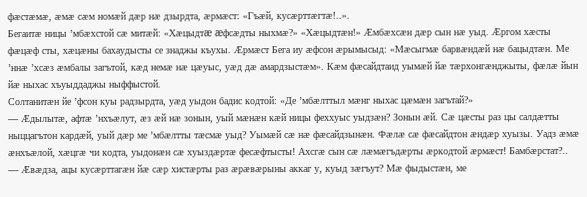фæстæмæ, æмæ сæм номæй дæр нæ дзырдта, æрмæст: «Гъæй, кусæрттæгтæ!..».
Бегаитæ ницы ’мбæхстой сæ митæй: «Хæцыдтæ æфсæдты ныхмæ?» «Хæцыдтæн!» Æмбæхсæн дæр сын нæ уыд. Æргом хæсты фæцæф сты, хæцæны бахаудысты се знаджы къухы. Æрмæст Бега иу æфсон æрымысыд: «Мæсыгмæ барвæндæй нæ бацыдтæн. Ме ’ннæ ’хсæз æмбалы загътой, кæд немæ нæ цæуыс, уæд дæ амардзыстæм». Кæм фæсайдтаид уымæй йæ тæрхонгæнджыты, фæлæ йын йæ ныхас хъуыддаджы ныффыстой.
Солтанитæн йе ’фсон куы радзырдта, уæд уыдон бадис кодтой: «Де ’мбæлттыл мæнг ныхас цæмæн загътай?»
— Æдылытæ, афтæ ’нхъæлут, æз æй нæ зонын, уый мæнæн кæй ницы феххуыс уыдзæн? Зонын æй. Сæ цæсты раз цы салдæтты ныццагътон кардæй, уый дæр ме ’мбæлтты тæсмæ уыд? Уымæй сæ нæ фæсайдзынæн. Фæлæ сæ фæсайдтон æндæр хуызы. Уадз æмæ æнхъæлой, хæцгæ чи кодта, уыдонæн сæ хуыздæртæ фесæфтысты! Ахсгæ сын сæ лæмæгъдæрты æркодтой æрмæст! Бамбæрстат?..
— Æвæдза, ацы кусæрттагæн йæ сæр хистæрты раз æрæвæрыны аккаг у, куыд зæгъут? Мæ фыдыстæн, ме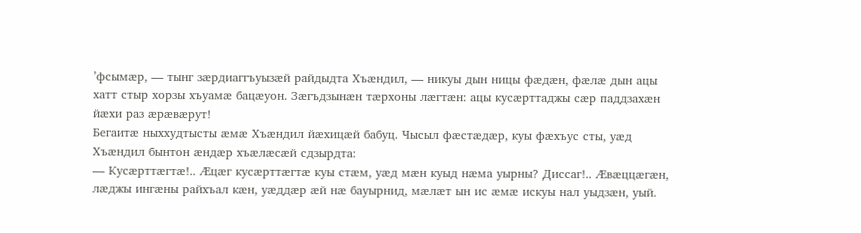’фсымæр, — тынг зæрдиаггъуызæй райдыдта Хъæндил, — никуы дын ницы фæдæн, фæлæ дын ацы хатт стыр хорзы хъуамæ бацæуон. Зæгъдзынæн тæрхоны лæгтæн: ацы кусæрттаджы сæр паддзахæн йæхи раз æрæвæрут!
Бегаитæ ныххудтысты æмæ Хъæндил йæхицæй бабуц. Чысыл фæстæдæр, куы фæхъус сты, уæд Хъæндил бынтон æндæр хъæлæсæй сдзырдта:
— Кусæрттæгтæ!.. Æцæг кусæрттæгтæ куы стæм, уæд мæн куыд нæма уырны? Диссаг!.. Æвæццæгæн, лæджы ингæны райхъал кæн, уæддæр æй нæ бауырнид, мæлæт ын ис æмæ искуы нал уыдзæн, уый.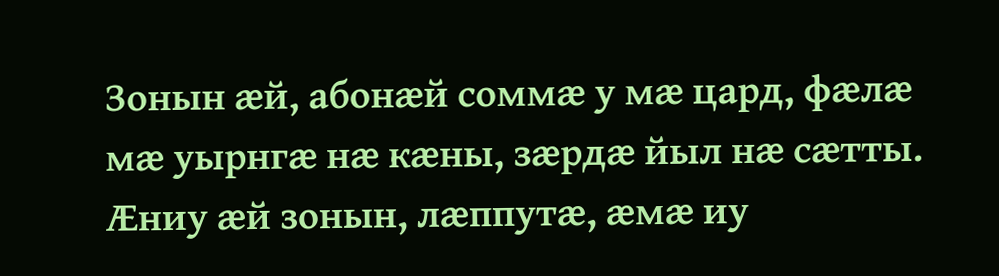Зонын æй, абонæй соммæ у мæ цард, фæлæ мæ уырнгæ нæ кæны, зæрдæ йыл нæ сæтты. Æниу æй зонын, лæппутæ, æмæ иу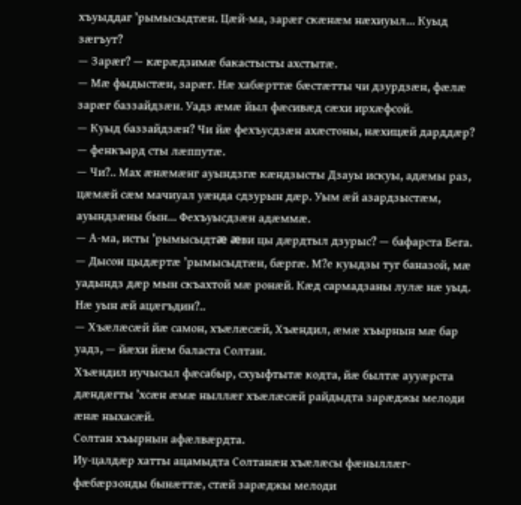хъуыддаг ’рымысыдтæн. Цæй-ма, зарæг скæнæм нæхиуыл... Куыд зæгъут?
— Зарæг? — кæрæдзимæ бакастысты ахстытæ.
— Мæ фыдыстæн, зарæг. Нæ хабæрттæ бæстæтты чи дзурдзæн, фæлæ зарæг баззайдзæн. Уадз æмæ йыл фæсивæд сæхи ирхæфсой.
— Куыд баззайдзæн? Чи йæ фехъусдзæн ахæстоны, нæхицæй дарддæр? — фенкъард сты лæппутæ.
— Чи?.. Мах æнæмæнг ауындзгæ кæндзысты Дзауы искуы, адæмы раз, цæмæй сæм мачиуал уæнда сдзурын дæр. Уым æй азардзыстæм, ауындзæны бын... Фехъуысдзæн адæммæ.
— А-ма, исты ’рымысыдтæ æви цы дæрдтыл дзурыс? — бафарста Бега.
— Дысон цыдæртæ ’рымысыдтæн, бæргæ. М?е куыдзы туг баназой, мæ уадындз дæр мын скъахтой мæ ронæй. Кæд сармадзаны лулæ нæ уыд. Нæ уын æй ацæгъдин?..
— Хъæлæсæй йæ самон, хъæлæсæй, Хъæндил, æмæ хъырнын мæ бар уадз, — йæхи йæм баласта Солтан.
Хъæндил иучысыл фæсабыр, схуыфтытæ кодта, йæ былтæ аууæрста дæндæгты ’хсæн æмæ ныллæг хъæлæсæй райдыдта зарæджы мелоди æнæ ныхасæй.
Солтан хъырнын афæлвæрдта.
Иу-цалдæр хатты ацамыдта Солтанæн хъæлæсы фæныллæг-фæбæрзонды бынæттæ, стæй зарæджы мелоди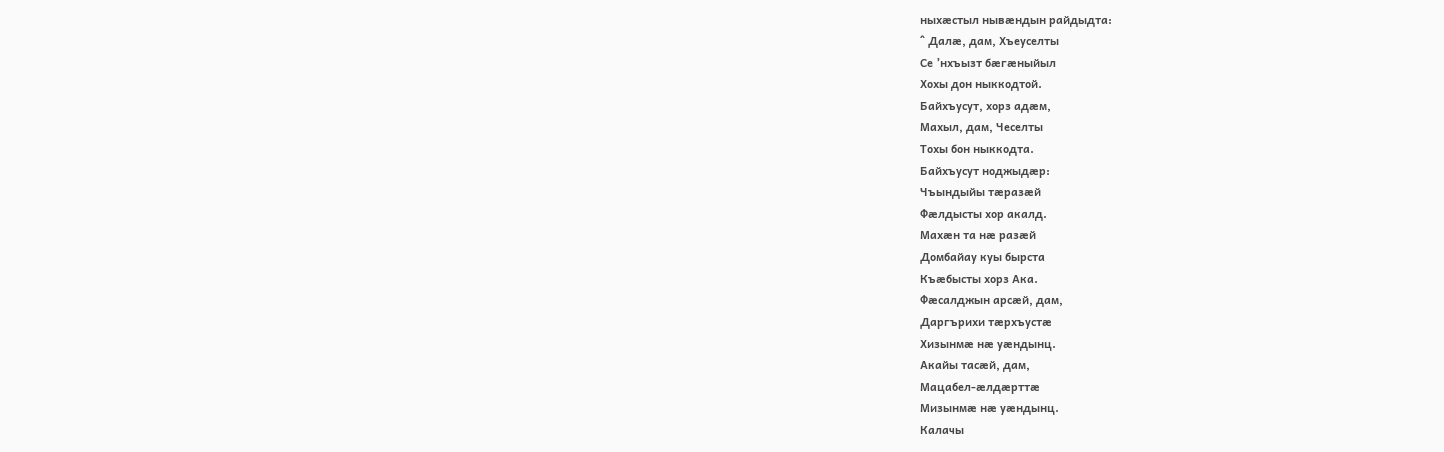ныхæстыл нывæндын райдыдта:
^ Далæ, дам, Хъеуселты
Се ’нхъызт бæгæныйыл
Хохы дон ныккодтой.
Байхъусут, хорз адæм,
Махыл, дам, Чеселты
Тохы бон ныккодта.
Байхъусут ноджыдæр:
Чъындыйы тæразæй
Фæлдысты хор акалд.
Махæн та нæ разæй
Домбайау куы бырста
Къæбысты хорз Ака.
Фæсалджын арсæй, дам,
Даргърихи тæрхъустæ
Хизынмæ нæ уæндынц.
Акайы тасæй, дам,
Мацабел-æлдæрттæ
Мизынмæ нæ уæндынц.
Калачы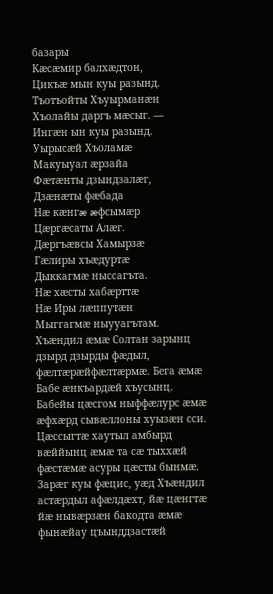базары
Кæсæмир балхæдтон,
Цикъæ мын куы разынд.
Тъотъойты Хъуырманæн
Хъолайы даргъ мæсыг. —
Ингæн ын куы разынд.
Уырысæй Хъоламæ
Макуыуал æрзайа
Фæтæнты дзындзалæг,
Дзæнæты фæбада
Нæ кæнгæ æфсымæр
Цæргæсаты Алæг.
Дæргъæвсы Хамырзæ
Гæлиры хъæдуртæ
Дыккагмæ ныссагъта.
Нæ хæсты хабæрттæ
Нæ Иры лæппутæн
Мыггагмæ ныууагътам.
Хъæндил æмæ Солтан зарынц дзырд дзырды фæдыл, фæлтæрæйфæлтæрмæ. Бега æмæ Бабе æнкъардæй хъусынц. Бабейы цæсгом ныффæлурс æмæ æфхæрд сывæллоны хуызæн сси. Цæссыгтæ хаутыл амбырд вæййынц æмæ та сæ тыххæй фæстæмæ асуры цæсты бынмæ.
Зарæг куы фæцис, уæд Хъæндил астæрдыл афæлдæхт, йæ цæнгтæ йæ нывæрзæн бакодта æмæ фынæйау цъынддзастæй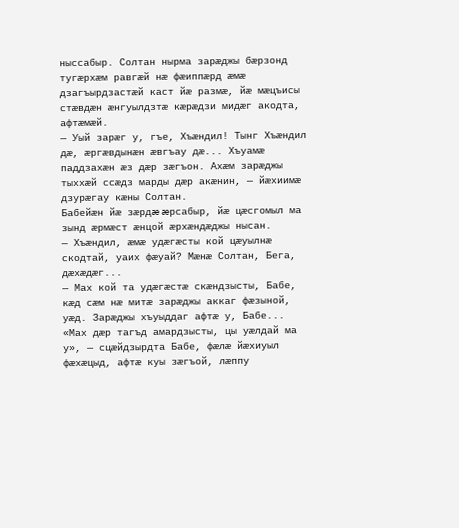ныссабыр. Солтан нырма зарæджы бæрзонд тугæрхæм равгæй нæ фæиппæрд æмæ дзагъырдзастæй каст йæ размæ, йæ мæцъисы стæвдæн æнгуылдзтæ кæрæдзи мидæг акодта, афтæмæй.
— Уый зарæг у, гъе, Хъæндил! Тынг Хъæндил дæ, æргæвдынæн æвгъау дæ... Хъуамæ паддзахæн æз дæр зæгъон. Ахæм зарæджы тыххæй ссæдз марды дæр акæнин, — йæхиимæ дзурæгау кæны Солтан.
Бабейæн йæ зæрдæ æрсабыр, йæ цæсгомыл ма зынд æрмæст æнцой æрхæндæджы нысан.
— Хъæндил, æмæ удæгæсты кой цæуылнæ скодтай, уаих фæуай? Мæнæ Солтан, Бега, дæхæдæг...
— Мах кой та удæгæстæ скæндзысты, Бабе, кæд сæм нæ митæ зарæджы аккаг фæзыной, уæд. Зарæджы хъуыддаг афтæ у, Бабе...
«Мах дæр тагъд амардзысты, цы уæлдай ма у», — сцæйдзырдта Бабе, фæлæ йæхиуыл фæхæцыд, афтæ куы зæгъой, лæппу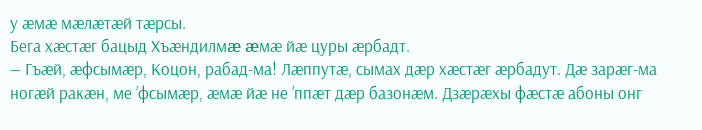у æмæ мæлæтæй тæрсы.
Бега хæстæг бацыд Хъæндилмæ æмæ йæ цуры æрбадт.
— Гъæй, æфсымæр, Коцон, рабад-ма! Лæппутæ, сымах дæр хæстæг æрбадут. Дæ зарæг-ма ногæй ракæн, ме ’фсымæр, æмæ йæ не ’ппæт дæр базонæм. Дзæрæхы фæстæ абоны онг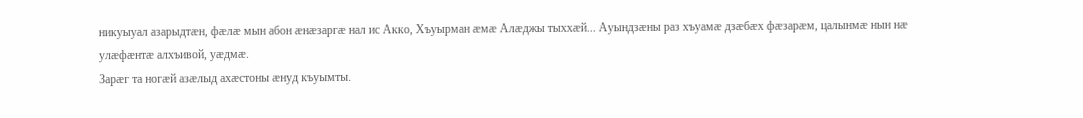никуыуал азарыдтæн, фæлæ мын абон æнæзаргæ нал ис Акко, Хъуырман æмæ Алæджы тыххæй... Ауындзæны раз хъуамæ дзæбæх фæзарæм, цалынмæ нын нæ улæфæнтæ алхъивой, уæдмæ.
Зарæг та ногæй азæлыд ахæстоны æнуд къуымты.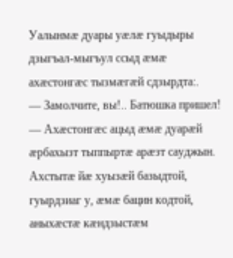Уалынмæ дуары уæлæ гуыдыры дзыгъал-мыгъул ссыд æмæ ахæстонгæс тызмæгæй сдзырдта:.
— Замолчите, вы!.. Батюшка пришел! — Ахæстонгæс ацыд æмæ дуарæй æрбахызт тыппыртæ арæзт сауджын. Ахстытæ йæ хуызæй базыдтой, гуырдзиаг у, æмæ бацин кодтой, аныхæстæ кæндзыстæм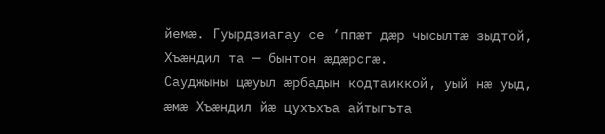йемæ. Гуырдзиагау се ’ппæт дæр чысылтæ зыдтой, Хъæндил та — бынтон æдæрсгæ.
Сауджыны цæуыл æрбадын кодтаиккой, уый нæ уыд, æмæ Хъæндил йæ цухъхъа айтыгъта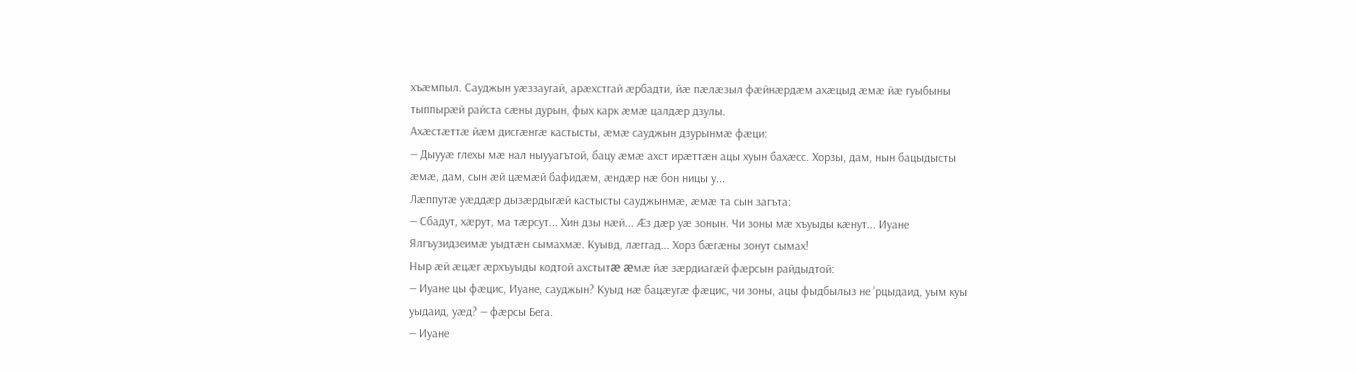хъæмпыл. Сауджын уæззаугай, арæхстгай æрбадти, йæ пæлæзыл фæйнæрдæм ахæцыд æмæ йæ гуыбыны тыппырæй райста сæны дурын, фых карк æмæ цалдæр дзулы.
Ахæстæттæ йæм дисгæнгæ кастысты, æмæ сауджын дзурынмæ фæци:
— Дыууæ глехы мæ нал ныууагътой, бацу æмæ ахст ирæттæн ацы хуын бахæсс. Хорзы, дам, нын бацыдысты æмæ, дам, сын æй цæмæй бафидæм, æндæр нæ бон ницы у...
Лæппутæ уæддæр дызæрдыгæй кастысты сауджынмæ, æмæ та сын загъта:
— Сбадут, хæрут, ма тæрсут... Хин дзы нæй... Æз дæр уæ зонын. Чи зоны мæ хъуыды кæнут... Иуане Ялгъузидзеимæ уыдтæн сымахмæ. Куывд, лæггад... Хорз бæгæны зонут сымах!
Ныр æй æцæг æрхъуыды кодтой ахстытæ æмæ йæ зæрдиагæй фæрсын райдыдтой:
— Иуане цы фæцис, Иуане, сауджын? Куыд нæ бацæугæ фæцис, чи зоны, ацы фыдбылыз не ’рцыдаид, уым куы уыдаид, уæд? — фæрсы Бега.
— Иуане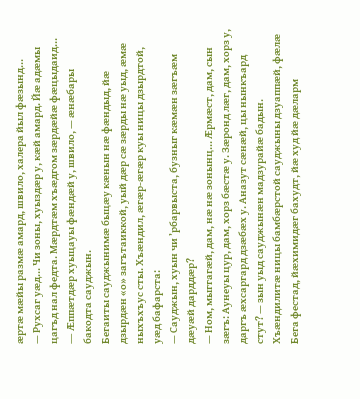æртæ мæйы размæ амард, швило, халера йыл фæзынд...
— Рухсаг уæд... Чи зоны, хуыздæр у, кæй амард. Йæ адæмы цагъд нал федта. Мæрдтæм хъæдгом зæрдæйæ фæцыдаид...
— Æппæтдæр хуыцауы фæндæй у, швило, — æнæбары бакодта сауджын.
Бегаиты сауджынимæ быцæу кæнын нæ фæндыд, йæ дзырдæн «о» загътаиккой, уый дæр сæ зæрды нæ уыд, æмæ ныхъхъус сты. Хъæндил, æгæр-æгæр куы ницы дзырдтой, уæд бафарста:
— Сауджын, хуын чи ’рбарвыста, бузныг кæмæн зæгъæм дæуæй дарддæр?
— Ном, мыггагæй, дам, нæ нæ зонынц... Æрмæст, дам, сын зæгъ: Аунеуы цур, дам, хорз бæстæ у. Зæронд лæг, дам, хорз у, даргъ æхсаргард дзæбæх у. Аназут сæнæй, цы нынкъард стут? — зын уыд сауджынæн мадзурайæ бадын.
Хъæндилитæ ницы бамбæрстой сауджыны дзуаппæй, фæлæ Бега фестад, йæхимидæг бахудт, йæ худ йæ дæларм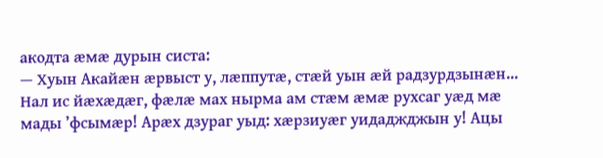акодта æмæ дурын систа:
— Хуын Акайæн æрвыст у, лæппутæ, стæй уын æй радзурдзынæн... Нал ис йæхæдæг, фæлæ мах нырма ам стæм æмæ рухсаг уæд мæ мады ’фсымæр! Арæх дзураг уыд: хæрзиуæг уидаджджын у! Ацы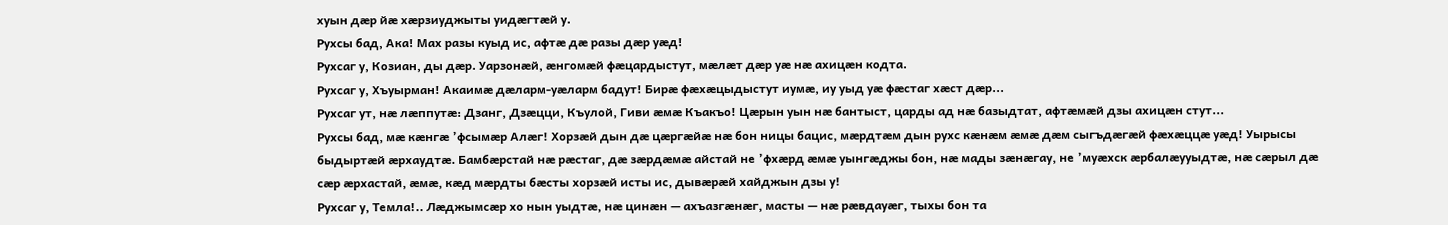хуын дæр йæ хæрзиуджыты уидæгтæй у.
Рухсы бад, Ака! Мах разы куыд ис, афтæ дæ разы дæр уæд!
Рухсаг у, Козиан, ды дæр. Уарзонæй, æнгомæй фæцардыстут, мæлæт дæр уæ нæ ахицæн кодта.
Рухсаг у, Хъуырман! Акаимæ дæларм-уæларм бадут! Бирæ фæхæцыдыстут иумæ, иу уыд уæ фæстаг хæст дæр...
Рухсаг ут, нæ лæппутæ: Дзанг, Дзæцци, Къулой, Гиви æмæ Къакъо! Цæрын уын нæ бантыст, царды ад нæ базыдтат, афтæмæй дзы ахицæн стут...
Рухсы бад, мæ кæнгæ ’фсымæр Алæг! Хорзæй дын дæ цæргæйæ нæ бон ницы бацис, мæрдтæм дын рухс кæнæм æмæ дæм сыгъдæгæй фæхæццæ уæд! Уырысы быдыртæй æрхаудтæ. Бамбæрстай нæ рæстаг, дæ зæрдæмæ айстай не ’фхæрд æмæ уынгæджы бон, нæ мады зæнæгау, не ’муæхск æрбалæууыдтæ, нæ сæрыл дæ сæр æрхастай, æмæ, кæд мæрдты бæсты хорзæй исты ис, дывæрæй хайджын дзы у!
Рухсаг у, Темла!.. Лæджымсæр хо нын уыдтæ, нæ цинæн — ахъазгæнæг, масты — нæ рæвдауæг, тыхы бон та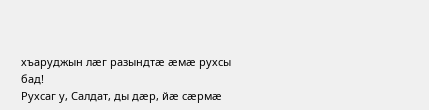хъаруджын лæг разындтæ æмæ рухсы бад!
Рухсаг у, Салдат, ды дæр, йæ сæрмæ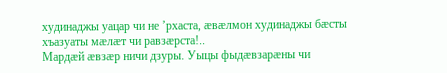худинаджы уацар чи не ’рхаста, æвæлмон худинаджы бæсты хъазуаты мæлæт чи равзæрста!..
Мардæй æвзæр ничи дзуры. Уыцы фыдæвзарæны чи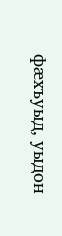фæхъуыд, уыдон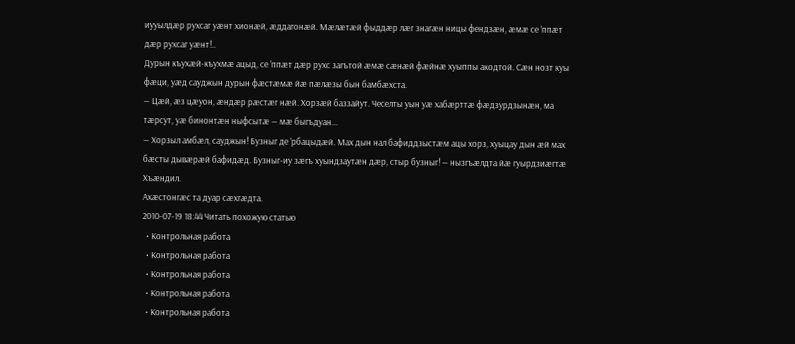иууылдæр рухсаг уæнт хионæй, æддагонæй. Мæлæтæй фыддæр лæг знагæн ницы фендзæн, æмæ се ’ппæт дæр рухсаг уæнт!..
Дурын къухæй-къухмæ ацыд, се ’ппæт дæр рухс загътой æмæ сæнæй фæйнæ хуыппы акодтой. Сæн нозт куы фæци, уæд сауджын дурын фæстæмæ йæ пæлæзы бын бамбæхста.
— Цæй, æз цæуон, æндæр рæстæг нæй. Хорзæй баззайут. Чеселты уын уæ хабæрттæ фæдзурдзынæн, ма тæрсут, уæ бинонтæн ныфсытæ — мæ быгъдуан...
— Хорзыл амбæл, сауджын! Бузныг де ’рбацыдæй. Мах дын нал бафиддзыстæм ацы хорз, хуыцау дын æй мах бæсты дывæрæй бафидæд. Бузныг-иу зæгъ хуындзаутæн дæр, стыр бузныг! — нызгъæлдта йæ гуырдзиæгтæ Хъæндил.
Ахæстонгæс та дуар сæхгæдта.
2010-07-19 18:44 Читать похожую статью
  • Контрольная работа
  • Контрольная работа
  • Контрольная работа
  • Контрольная работа
  • Контрольная работа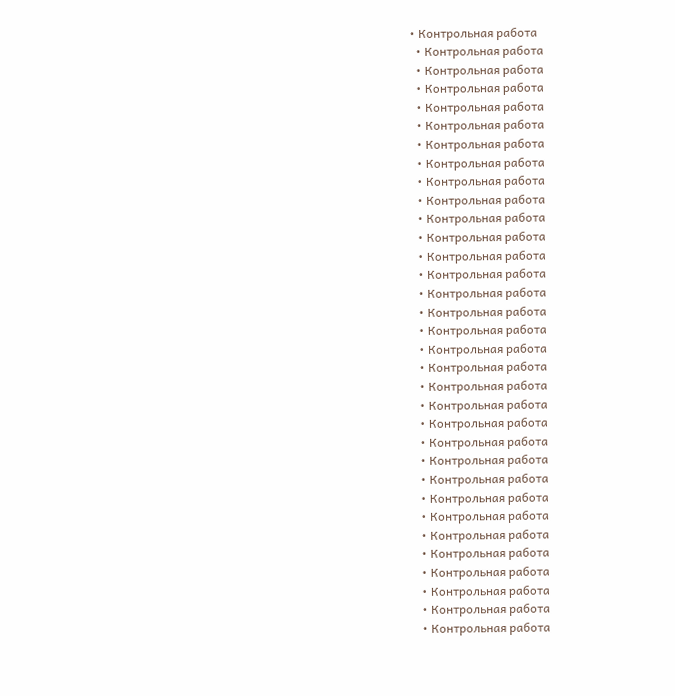• Контрольная работа
  • Контрольная работа
  • Контрольная работа
  • Контрольная работа
  • Контрольная работа
  • Контрольная работа
  • Контрольная работа
  • Контрольная работа
  • Контрольная работа
  • Контрольная работа
  • Контрольная работа
  • Контрольная работа
  • Контрольная работа
  • Контрольная работа
  • Контрольная работа
  • Контрольная работа
  • Контрольная работа
  • Контрольная работа
  • Контрольная работа
  • Контрольная работа
  • Контрольная работа
  • Контрольная работа
  • Контрольная работа
  • Контрольная работа
  • Контрольная работа
  • Контрольная работа
  • Контрольная работа
  • Контрольная работа
  • Контрольная работа
  • Контрольная работа
  • Контрольная работа
  • Контрольная работа
  • Контрольная работа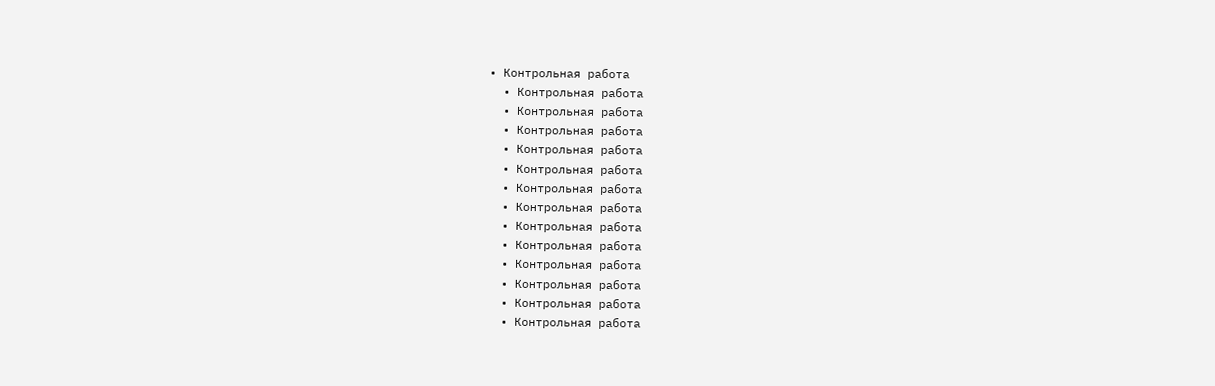• Контрольная работа
  • Контрольная работа
  • Контрольная работа
  • Контрольная работа
  • Контрольная работа
  • Контрольная работа
  • Контрольная работа
  • Контрольная работа
  • Контрольная работа
  • Контрольная работа
  • Контрольная работа
  • Контрольная работа
  • Контрольная работа
  • Контрольная работа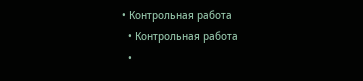• Контрольная работа
  • Контрольная работа
  •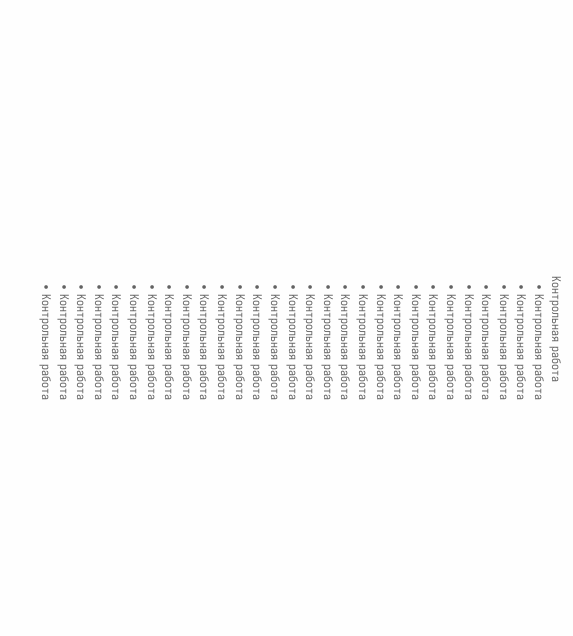Контрольная работа
  • Контрольная работа
  • Контрольная работа
  • Контрольная работа
  • Контрольная работа
  • Контрольная работа
  • Контрольная работа
  • Контрольная работа
  • Контрольная работа
  • Контрольная работа
  • Контрольная работа
  • Контрольная работа
  • Контрольная работа
  • Контрольная работа
  • Контрольная работа
  • Контрольная работа
  • Контрольная работа
  • Контрольная работа
  • Контрольная работа
  • Контрольная работа
  • Контрольная работа
  • Контрольная работа
  • Контрольная работа
  • Контрольная работа
  • Контрольная работа
  • Контрольная работа
  • Контрольная работа
  • Контрольная работа
  • Контрольная работа
  • Контрольная работа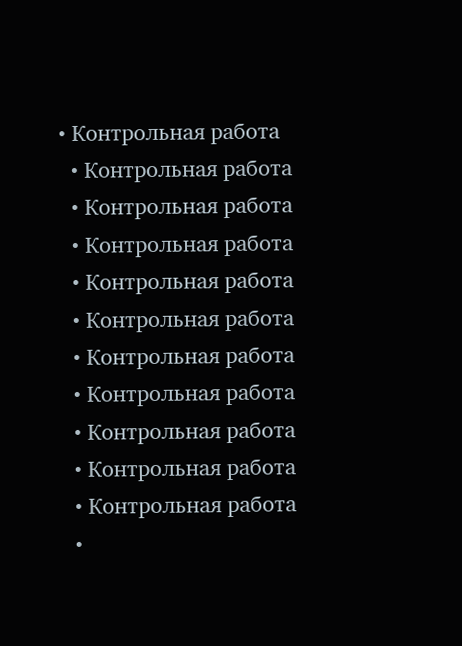• Контрольная работа
  • Контрольная работа
  • Контрольная работа
  • Контрольная работа
  • Контрольная работа
  • Контрольная работа
  • Контрольная работа
  • Контрольная работа
  • Контрольная работа
  • Контрольная работа
  • Контрольная работа
  •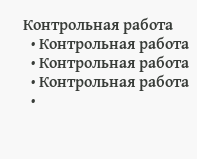Контрольная работа
  • Контрольная работа
  • Контрольная работа
  • Контрольная работа
  •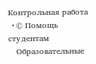Контрольная работа
  • © Помощь студентам
    Образовательные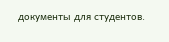документы для студентов.